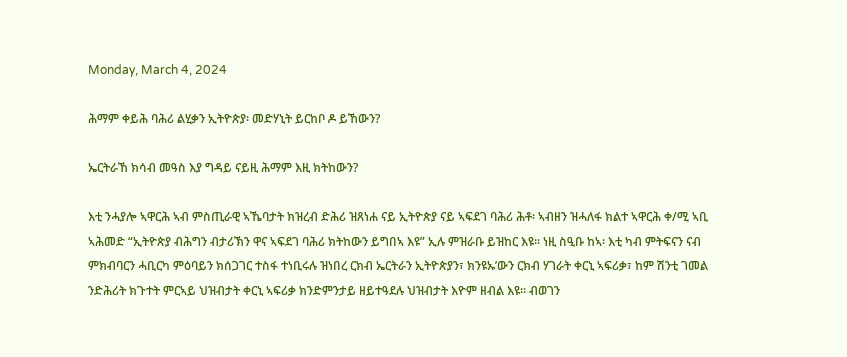Monday, March 4, 2024

ሕማም ቀይሕ ባሕሪ ልሂቃን ኢትዮጵያ፡ መድሃኒት ይርከቦ ዶ ይኸውን?

ኤርትራኸ ክሳብ መዓስ እያ ግዳይ ናይዚ ሕማም እዚ ክትከውን?

እቲ ንሓያሎ ኣዋርሕ ኣብ ምስጢራዊ ኣኼባታት ክዝረብ ድሕሪ ዝጸነሐ ናይ ኢትዮጵያ ናይ ኣፍደገ ባሕሪ ሕቶ፡ ኣብዘን ዝሓለፋ ክልተ ኣዋርሕ ቀ/ሚ ኣቢ ኣሕመድ “ኢትዮጵያ ብሕግን ብታሪኽን ዋና ኣፍደገ ባሕሪ ክትከውን ይግበኣ እዩ” ኢሉ ምዝራቡ ይዝከር እዩ። ነዚ ስዒቡ ከኣ፡ እቲ ካብ ምትፍናን ናብ ምክብባርን ሓቢርካ ምዕባይን ክሰጋገር ተስፋ ተነቢሩሉ ዝነበረ ርክብ ኤርትራን ኢትዮጵያን፣ ክንዩኡ’ውን ርክብ ሃገራት ቀርኒ ኣፍሪቃ፣ ከም ሽንቲ ገመል ንድሕሪት ክጉተት ምርኣይ ህዝብታት ቀርኒ ኣፍሪቃ ክንድምንታይ ዘይተዓደሉ ህዝብታት እዮም ዘብል እዩ። ብወገን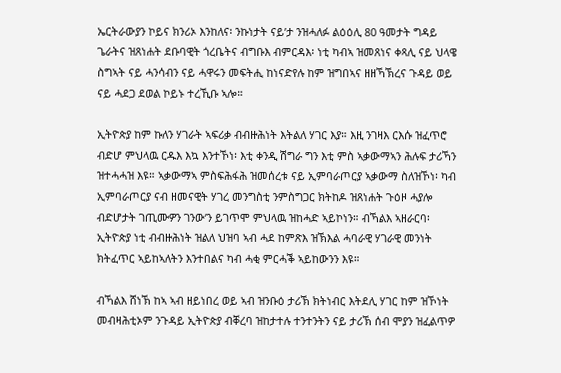ኤርትራውያን ኮይና ክንሪኦ እንከለና፡ ንኩነታት ናይ’ታ ንዝሓለፉ ልዕዕሊ 80 ዓመታት ግዳይ ጌራትና ዝጸነሐት ደቡባዊት ጎረቤትና ብግቡእ ብምርዳእ፡ ነቲ ካብኣ ዝመጸነና ቀጻሊ ናይ ህላዌ ስግኣት ናይ ሓንሳብን ናይ ሓዋሩን መፍትሒ ከነናድየሉ ከም ዝግበኣና ዘዘኻኽረና ጉዳይ ወይ ናይ ሓደጋ ደወል ኮይኑ ተረኺቡ ኣሎ።

ኢትዮጵያ ከም ኩለን ሃገራት ኣፍሪቃ ብብዙሕነት እትልለ ሃገር እያ። እዚ ንገዛእ ርእሱ ዝፈጥሮ ብድሆ ምህላዉ ርዱእ እኳ እንተኾነ፡ እቲ ቀንዲ ሽግራ ግን እቲ ምስ ኣቃውማኣን ሕሉፍ ታሪኻን ዝተሓሓዝ እዩ። ኣቃውማኣ ምስፍሕፋሕ ዝመሰረቱ ናይ ኢምባራጦርያ ኣቃውማ ስለዝኾነ፡ ካብ ኢምባራጦርያ ናብ ዘመናዊት ሃገረ መንግስቲ ንምስግጋር ክትከዶ ዝጸነሐት ጉዕዞ ሓያሎ ብድሆታት ገጢሙዎን ገንው’ን ይገጥሞ ምህላዉ ዝከሓድ ኣይኮነን። ብኻልእ ኣዘራርባ፡ ኢትዮጵያ ነቲ ብብዙሕነት ዝልለ ህዝባ ኣብ ሓደ ከምጽእ ዝኽእል ሓባራዊ ሃገራዊ መንነት ክትፈጥር ኣይከኣለትን እንተበልና ካብ ሓቂ ምርሓቕ ኣይከውንን እዩ።

ብኻልእ ሸነኽ ከኣ ኣብ ዘይነበረ ወይ ኣብ ዝንቡዕ ታሪኽ ክትነብር እትደሊ ሃገር ከም ዝኾነት መብዛሕቲኦም ንጉዳይ ኢትዮጵያ ብቐረባ ዝከታተሉ ተንተንትን ናይ ታሪኽ ሰብ ሞያን ዝፈልጥዎ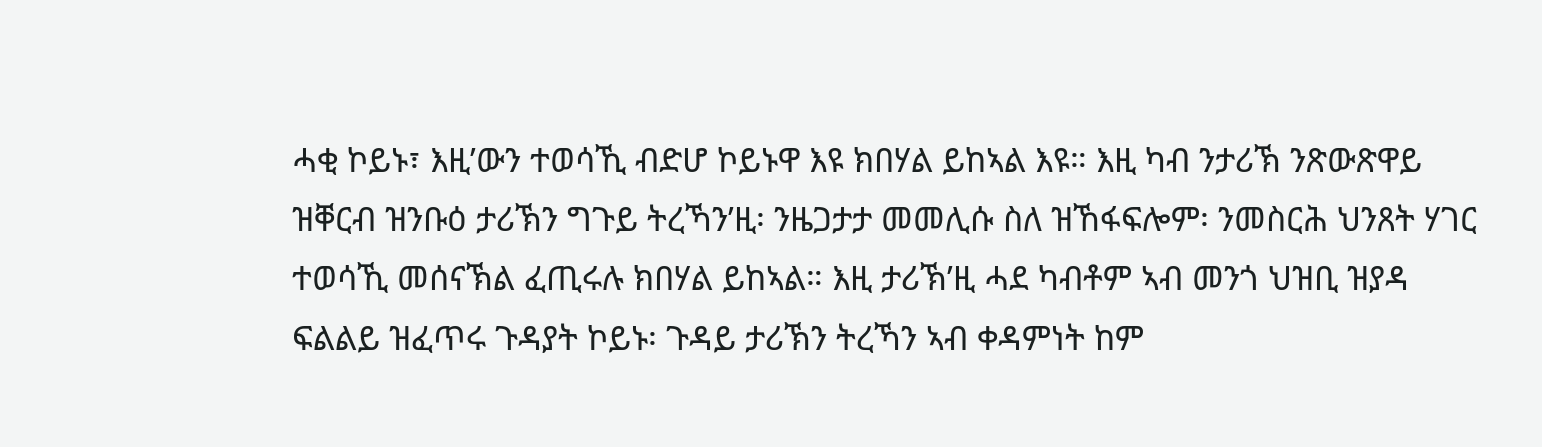ሓቂ ኮይኑ፣ እዚ’ውን ተወሳኺ ብድሆ ኮይኑዋ እዩ ክበሃል ይከኣል እዩ። እዚ ካብ ንታሪኽ ንጽውጽዋይ ዝቐርብ ዝንቡዕ ታሪኽን ግጉይ ትረኻን’ዚ፡ ንዜጋታታ መመሊሱ ስለ ዝኸፋፍሎም፡ ንመስርሕ ህንጸት ሃገር ተወሳኺ መሰናኽል ፈጢሩሉ ክበሃል ይከኣል። እዚ ታሪኽ’ዚ ሓደ ካብቶም ኣብ መንጎ ህዝቢ ዝያዳ ፍልልይ ዝፈጥሩ ጉዳያት ኮይኑ፡ ጉዳይ ታሪኽን ትረኻን ኣብ ቀዳምነት ከም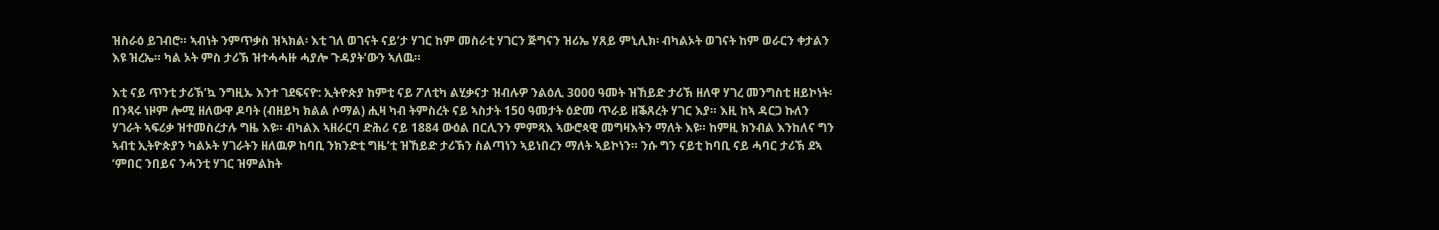ዝስራዕ ይገብሮ። ኣብነት ንምጥቃስ ዝኣክል፡ እቲ ገለ ወገናት ናይ’ታ ሃገር ከም መስራቲ ሃገርን ጅግናን ዝሪኤ ሃጸይ ምኒሊክ፡ ብካልኦት ወገናት ከም ወራርን ቀታልን እዩ ዝረኤ። ካል ኦት ምስ ታሪኽ ዝተሓሓዙ ሓያሎ ጉዳያት’ውን ኣለዉ።

እቲ ናይ ጥንቲ ታሪኽ’ኳ ንግዚኡ እንተ ገደፍናዮ: ኢትዮጵያ ከምቲ ናይ ፖለቲካ ልሂቃናታ ዝብሉዎ ንልዕሊ 3000 ዓመት ዝኸይድ ታሪኽ ዘለዋ ሃገረ መንግስቲ ዘይኮነት፡ በንጻሩ ነዞም ሎሚ ዘለውዋ ዶባት (ብዘይካ ክልል ሶማል) ሒዛ ካብ ትምስረት ናይ ኣስታት 150 ዓመታት ዕድመ ጥራይ ዘቕጸረት ሃገር እያ። እዚ ከኣ ዳርጋ ኩለን ሃገራት ኣፍሪቃ ዝተመስረታሉ ግዜ እዩ። ብካልእ ኣዘራርባ ድሕሪ ናይ 1884 ውዕል በርሊንን ምምጻእ ኣውሮጳዊ መግዛእትን ማለት እዩ። ከምዚ ክንብል እንከለና ግን ኣብቲ ኢትዮጵያን ካልኦት ሃገራትን ዘለዉዎ ከባቢ ንክንድቲ ግዜ’ቲ ዝኸይድ ታሪኽን ስልጣነን ኣይነበረን ማለት ኣይኮነን። ንሱ ግን ናይቲ ከባቢ ናይ ሓባር ታሪኽ ደኣ ‘ምበር ንበይና ንሓንቲ ሃገር ዝምልከት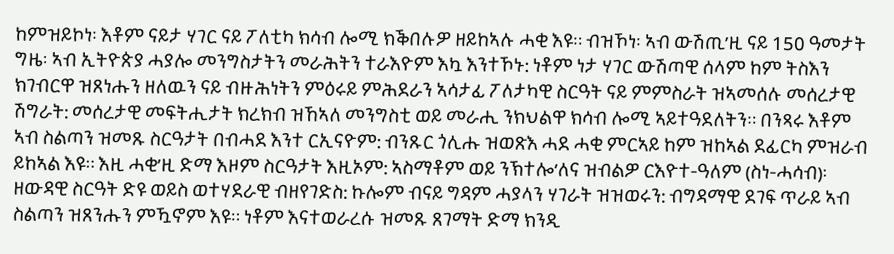ከምዝይኮነ፡ እቶም ናይታ ሃገር ናይ ፖለቲካ ክሳብ ሎሚ ክቕበሉዎ ዘይከኣሉ ሓቂ እዩ። ብዝኾነ፡ ኣብ ውሽጢ’ዚ ናይ 150 ዓመታት ግዜ፡ ኣብ ኢትዮጵያ ሓያሎ መንግስታትን መራሕትን ተራእዮም እኳ እንተኾኑ: ነቶም ነታ ሃገር ውሽጣዊ ሰላም ከም ትስእን ክገብርዋ ዝጸነሑን ዘለዉን ናይ ብዙሕነትን ምዕሩይ ምሕደራን ኣሳታፊ ፖለታካዊ ስርዓት ናይ ምምስራት ዝኣመሰሉ መሰረታዊ ሽግራት: መሰረታዊ መፍትሒታት ክረክብ ዝኸኣለ መንግስቲ ወይ መራሒ ንክህልዋ ክሳብ ሎሚ ኣይተዓደለትን። በንጻሩ እቶም ኣብ ስልጣን ዝመጹ ስርዓታት በብሓደ እንተ ርኢናዮም: ብንጹር ጎሊሑ ዝወጽእ ሓደ ሓቂ ምርኣይ ከም ዝከኣል ደፊርካ ምዝራብ ይከኣል እዩ። እዚ ሓቂ’ዚ ድማ እዞም ስርዓታት እዚኦም: ኣስማቶም ወይ ንኽተሎ’ለና ዝብልዎ ርእዮተ-ዓለም (ስነ-ሓሳብ)፡ ዘውዳዊ ስርዓት ድዩ ወይስ ወተሃደራዊ ብዘየገድስ: ኩሎም ብናይ ግዳም ሓያላን ሃገራት ዝዝወሩን: ብግዳማዊ ደገፍ ጥራይ ኣብ ስልጣን ዝጸንሑን ምዃኖም እዩ። ነቶም እናተወራረሱ ዝመጹ ጸገማት ድማ ክንዲ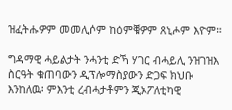ዝፈትሑዎም መመሊሶም ከዕምቑዎም ጸኒሖም እዮም።

ግዳማዊ ሓይልታት ንሓንቲ ድኻ ሃገር ብሓይሊ ንዝገዝእ ስርዓት ቁጠባውን ዲፕሎማስያውን ድጋፍ ክህቡ እንከለዉ፡ ምእንቲ ረብሓታቶምን ጂኦፖለቲካዊ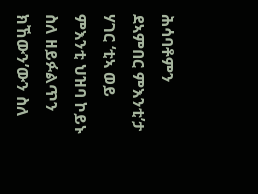ሕሳባቶምን ደኣምበር ምእንቲ’ታ ሃገር ‘ቲኣ ወይ ምእንቲ ህዝባ ኮይኑ ስለ ዘይፉልጥን ክኸውን’ውን ስለ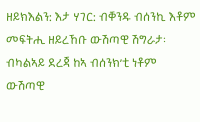ዘይክእልን: እታ ሃገር: ብቐንዱ ብሰንኪ እቶም መፍትሒ ዘይረኸቡ ውሽጣዊ ሽግራታ፡ ብካልኣይ ደረጃ ከኣ ብሰንክ’ቲ ነቶም ውሽጣዊ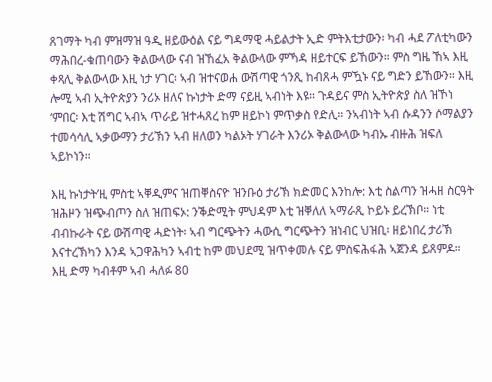ጸገማት ካብ ምዝማዝ ዓዲ ዘይውዕል ናይ ግዳማዊ ሓይልታት ኢድ ምትእቲታውን፡ ካብ ሓደ ፖለቲካውን ማሕበረ-ቁጠባውን ቅልውላው ናብ ዝኸፈአ ቅልውላው ምኻዳ ዘይተርፍ ይኸውን። ምስ ግዜ ኸኣ እዚ ቀጻሊ ቅልውላው እዚ ነታ ሃገር፡ ኣብ ዝተናወሐ ውሽጣዊ ጎንጺ ከብጸሓ ምዃኑ ናይ ግድን ይኸውን። እዚ ሎሚ ኣብ ኢትዮጵያን ንሪኦ ዘለና ኩነታት ድማ ናይዚ ኣብነት እዩ። ጉዳይና ምስ ኢትዮጵያ ስለ ዝኾነ ‘ምበር፡ እቲ ሽግር ኣብኣ ጥራይ ዝተሓጸረ ከም ዘይኮነ ምጥቃስ የድሊ። ንኣብነት ኣብ ሱዳንን ሶማልያን ተመሳሳሊ ኣቃውማን ታሪኽን ኣብ ዘለወን ካልኦት ሃገራት እንሪኦ ቅልውላው ካብኡ ብዙሕ ዝፍለ ኣይኮነን።

እዚ ኩነታት’ዚ ምስቲ ኣቐዲምና ዝጠቐስናዮ ዝንቡዕ ታሪኽ ክድመር እንከሎ: እቲ ስልጣን ዝሓዘ ስርዓት ዝሕዞን ዝጭብጦን ስለ ዝጠፍኦ: ንቕድሚት ምህዳም እቲ ዝቐለለ ኣማራጺ ኮይኑ ይረኽቦ። ነቲ ብብኩራት ናይ ውሽጣዊ ሓድነት፡ ኣብ ግርጭትን ሓውሲ ግርጭትን ዝነብር ህዝቢ፡ ዘይነበረ ታሪኽ እናተረኽካን እንዳ ኣጋዋሕካን ኣብቲ ከም መህደሚ ዝጥቀመሉ ናይ ምስፍሕፋሕ ኣጀንዳ ይጸምዶ። እዚ ድማ ካብቶም ኣብ ሓለፉ 80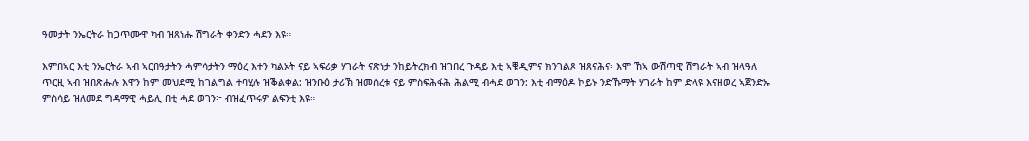ዓመታት ንኤርትራ ከጋጥሙዋ ካብ ዝጸነሑ ሽግራት ቀንድን ሓደን እዩ።

እምበኣር እቲ ንኤርትራ ኣብ ኣርበዓታትን ሓምሳታትን ማዕረ እተን ካልኦት ናይ ኣፍሪቃ ሃገራት ናጽነታ ንከይትረክብ ዝገበረ ጉዳይ እቲ ኣቑዲምና ክንገልጾ ዝጸናሕና፡ እሞ ኸኣ ውሽጣዊ ሽግራት ኣብ ዝላዓለ ጥርዚ ኣብ ዝበጽሑሉ እዋን ከም መህደሚ ከገልግል ተባሂሉ ዝቕልቀል: ዝንቡዕ ታሪኽ ዝመሰረቱ ናይ ምስፍሕፋሕ ሕልሚ ብሓደ ወገን: እቲ ብማዕዶ ኮይኑ ንድኹማት ሃገራት ከም ድላዩ እናዘወረ ኣጀንድኡ ምስሳይ ዝለመደ ግዳማዊ ሓይሊ በቲ ሓደ ወገን፦ ብዝፈጥሩዎ ልፍንቲ እዩ።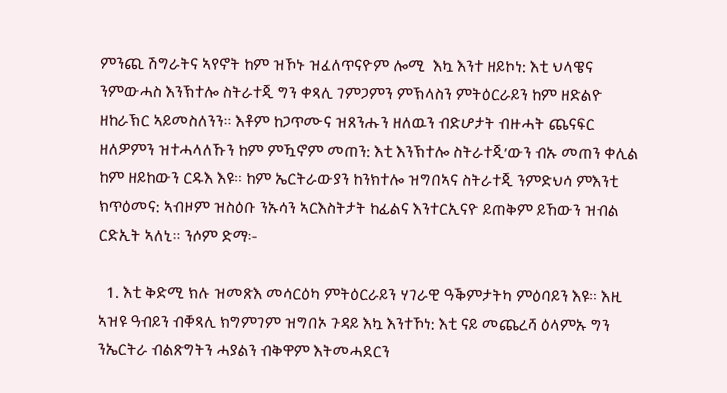ምንጪ ሽግራትና ኣየኖት ከም ዝኾኑ ዝፈለጥናዮም ሎሚ  እኳ እንተ ዘይኮነ: እቲ ህላዌና ንምውሓስ እንኽተሎ ስትራተጂ ግን ቀጻሊ ገምጋምን ምኽላስን ምትዕርራይን ከም ዘድልዮ ዘከራኽር ኣይመስለንን። እቶም ከጋጥሙና ዝጸንሑን ዘለዉን ብድሆታት ብዙሓት ጨናፍር ዘለዎምን ዝተሓላለኹን ከም ምዃኖም መጠን: እቲ እንኽተሎ ስትራተጂ’ውን ብኡ መጠን ቀሊል ከም ዘይከውን ርዱእ እዩ። ከም ኤርትራውያን ከንክተሎ ዝግበኣና ስትራተጂ ንምድህሳ ምእንቲ ክጥዕመና: ኣብዞም ዝስዕቡ ንኡሳን ኣርእስትታት ከፊልና እንተርኢናዮ ይጠቅም ይኸውን ዝብል ርድኢት ኣለኒ። ንሶም ድማ፡-

  1. እቲ ቅድሚ ክሉ ዝመጽእ መሳርዕካ ምትዕርራይን ሃገራዊ ዓቕምታትካ ምዕባይን እዩ። እዚ ኣዝዩ ዓብይን ብቐጻሊ ክግምገም ዝግበኦ ጉዳይ እኳ እንተኾነ: እቲ ናይ መጨረሻ ዕላምኡ ግን ንኤርትራ ብልጽግትን ሓያልን ብቅዋም እትመሓደርን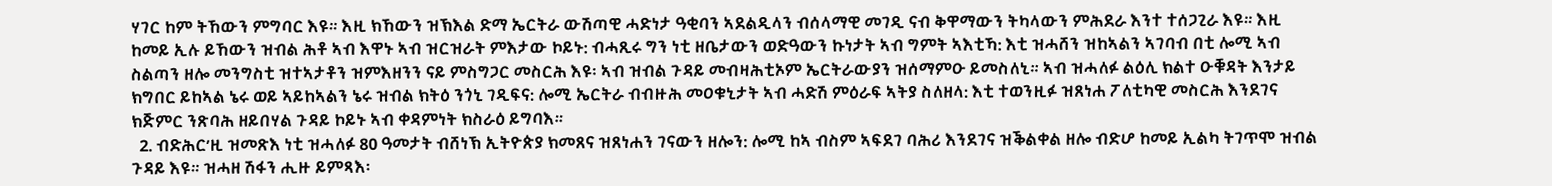ሃገር ከም ትኸውን ምግባር እዩ። እዚ ክኸውን ዝኽእል ድማ ኤርትራ ውሽጣዊ ሓድነታ ዓቂባን ኣደልዲላን ብሰላማዊ መገዲ ናብ ቅዋማውን ትካላውን ምሕደራ እንተ ተሰጋጊራ እዩ። እዚ ከመይ ኢሉ ይኸውን ዝብል ሕቶ ኣብ እዋኑ ኣብ ዝርዝራት ምእታው ኮይኑ: ብሓጺሩ ግን ነቲ ዘቤታውን ወድዓውን ኩነታት ኣብ ግምት ኣእቲኻ: እቲ ዝሓሸን ዝከኣልን ኣገባብ በቲ ሎሚ ኣብ ስልጣን ዘሎ መንግስቲ ዝተኣታቶን ዝምእዘንን ናይ ምስግጋር መስርሕ እዩ፡ ኣብ ዝብል ጉዳይ መብዛሕቲኦም ኤርትራውያን ዝሰማምዑ ይመስለኒ። ኣብ ዝሓለፉ ልዕሊ ክልተ ዑቑዳት እንታይ ክግበር ይከኣል ኔሩ ወይ ኣይከኣልን ኔሩ ዝብል ክትዕ ንጎኒ ገዲፍና: ሎሚ ኤርትራ ብብዙሕ መዐቁኒታት ኣብ ሓድሽ ምዕራፍ ኣትያ ስለዘላ: እቲ ተወንዚፉ ዝጸነሐ ፖለቲካዊ መስርሕ እንደገና ክጅምር ንጽባሕ ዘይበሃል ጉዳይ ኮይኑ ኣብ ቀዳምነት ክስራዕ ይግባእ።
  2. ብድሕር’ዚ ዝመጽእ ነቲ ዝሓለፉ 80 ዓመታት ብሸነኽ ኢትዮጵያ ክመጸና ዝጸነሐን ገናውን ዘሎን: ሎሚ ከኣ ብስም ኣፍደገ ባሕሪ እንደገና ዝቕልቀል ዘሎ ብድሆ ከመይ ኢልካ ትገጥሞ ዝብል ጉዳይ እዩ። ዝሓዘ ሽፋን ሒዙ ይምጻእ፡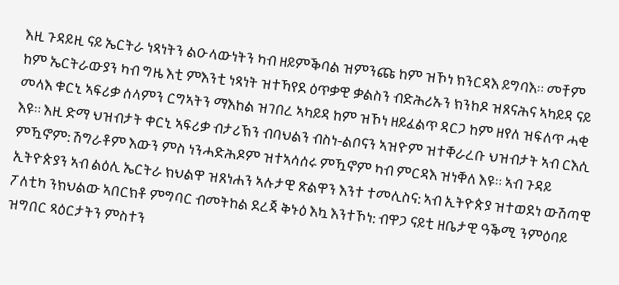እዚ ጉዳይዚ ናይ ኤርትራ ነጻነትን ልዑላውነትን ካብ ዘይምቕባል ዝምንጩ ከም ዝኾነ ክንርዳእ ይግባእ። መቸም ከም ኤርትራውያን ካብ ግዜ እቲ ምእንቲ ነጻነት ዝተኻየደ ዕጥቃዊ ቃልስን ብድሕሪኡን ክንከዶ ዝጸናሕና ኣካይዳ ናይ መላእ ቁርኒ ኣፍሪቃ ሰላምን ርግኣትን ማእከል ዝገበረ ኣካይዳ ከም ዝኾነ ዘይፈልጥ ዳርጋ ከም ዘየለ ዝፍለጥ ሓቂ እዩ። እዚ ድማ ህዝብታት ቀርኒ ኣፍሪቃ ብታሪኽን ብባህልን ብስነ-ልቦናን ኣዝዮም ዝተቐራረቡ ህዝብታት ኣብ ርእሲ ምዃኖም: ሽግራቶም እውን ምስ ነንሓድሕዶም ዝተኣሳሰሩ ምዃኖም ካብ ምርዳእ ዝነቐለ እዩ። ኣብ ጉዳይ ኢትዮጵያን ኣብ ልዕሊ ኤርትራ ክህልዋ ዝጸነሐን ኣሉታዊ ጽልዋን እንተ ተመሊስና: ኣብ ኢትዮጵያ ዝተወደነ ውሽጣዊ ፖለቲካ ንክህልው ኣበርክቶ ምግባር ብመትከል ደረጃ ቅኑዕ እኳ እንተኾነ: ብዋጋ ናይቲ ዘቤታዊ ዓቕሚ ንምዕባይ ዝግበር ጻዕርታትን ምስተን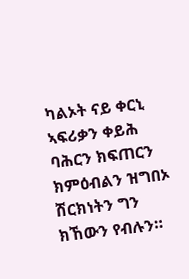ካልኦት ናይ ቀርኒ ኣፍሪቃን ቀይሕ ባሕርን ክፍጠርን ክምዕብልን ዝግበኦ ሽርክነትን ግን ክኸውን የብሉን።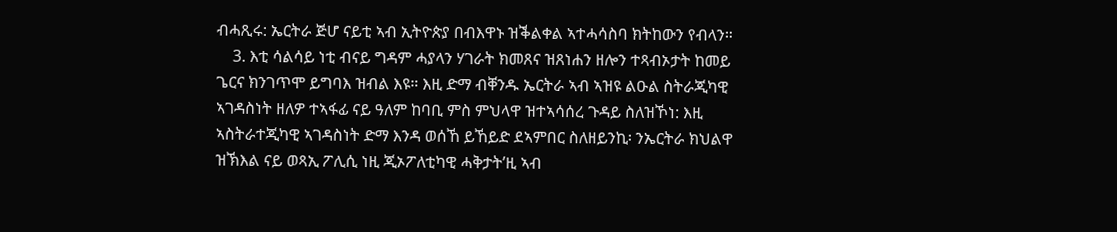ብሓጺሩ: ኤርትራ ጅሆ ናይቲ ኣብ ኢትዮጵያ በብእዋኑ ዝቕልቀል ኣተሓሳስባ ክትከውን የብላን።
    3. እቲ ሳልሳይ ነቲ ብናይ ግዳም ሓያላን ሃገራት ክመጸና ዝጸነሐን ዘሎን ተጻብኦታት ከመይ ጌርና ክንገጥሞ ይግባእ ዝብል እዩ። እዚ ድማ ብቐንዱ ኤርትራ ኣብ ኣዝዩ ልዑል ስትራጂካዊ ኣገዳስነት ዘለዎ ተኣፋፊ ናይ ዓለም ከባቢ ምስ ምህላዋ ዝተኣሳሰረ ጉዳይ ስለዝኾነ: እዚ ኣስትራተጂካዊ ኣገዳስነት ድማ እንዳ ወሰኸ ይኸይድ ደኣምበር ስለዘይንኪ፡ ንኤርትራ ክህልዋ ዝኽእል ናይ ወጻኢ ፖሊሲ ነዚ ጂኦፖለቲካዊ ሓቅታት’ዚ ኣብ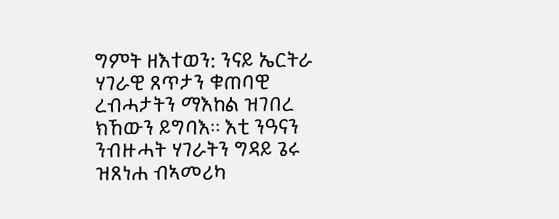ግምት ዘእተወን: ንናይ ኤርትራ ሃገራዊ ጸጥታን ቁጠባዊ ረብሓታትን ማእከል ዝገበረ ክኸውን ይግባእ። እቲ ንዓናን ንብዙሓት ሃገራትን ግዳይ ጌሩ ዝጸነሐ ብኣመሪካ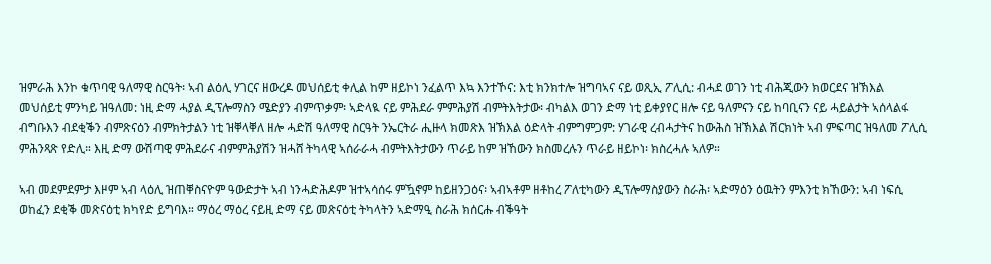ዝምራሕ እንኮ ቁጥባዊ ዓለማዊ ስርዓት፡ ኣብ ልዕሊ ሃገርና ዘውረዶ መህሰይቲ ቀሊል ከም ዘይኮነ ንፈልጥ እኳ እንተኾና: እቲ ክንክተሎ ዝግባኣና ናይ ወጺኢ ፖሊሲ: ብሓደ ወገን ነቲ ብሕጂውን ክወርደና ዝኽእል መህሰይቲ ምንካይ ዝዓለመ: ነዚ ድማ ሓያል ዲፕሎማስን ሜድያን ብምጥቃም፡ ኣድላዪ ናይ ምሕደራ ምምሕያሽ ብምትእትታው፡ ብካልእ ወገን ድማ ነቲ ይቀያየር ዘሎ ናይ ዓለምናን ናይ ከባቢናን ናይ ሓይልታት ኣሰላልፋ ብግቡእን ብደቂቕን ብምጽናዕን ብምክትታልን ነቲ ዝቐላቐለ ዘሎ ሓድሽ ዓለማዊ ስርዓት ንኤርትራ ሒዙላ ክመጽእ ዝኽእል ዕድላት ብምግምጋም: ሃገራዊ ረብሓታትና ከውሕስ ዝኽእል ሽርክነት ኣብ ምፍጣር ዝዓለመ ፖሊሲ ምሕንጻጽ የድሊ። እዚ ድማ ውሽጣዊ ምሕደራና ብምምሕያሽን ዝሓሸ ትካላዊ ኣሰራራሓ ብምትእትታውን ጥራይ ከም ዝኸውን ክስመረሉን ጥራይ ዘይኮነ፡ ክስረሓሉ ኣለዎ።

ኣብ መደምደምታ እዞም ኣብ ላዕሊ ዝጠቐስናዮም ዓውድታት ኣብ ነንሓድሕዶም ዝተኣሳሰሩ ምዃኖም ከይዘንጋዕና፡ ኣብኣቶም ዘቶከረ ፖለቲካውን ዲፕሎማስያውን ስራሕ፡ ኣድማዕን ዕዉትን ምእንቲ ክኸውን: ኣብ ነፍሲ ወከፈን ደቂቕ መጽናዕቲ ክካየድ ይግባእ። ማዕረ ማዕረ ናይዚ ድማ ናይ መጽናዕቲ ትካላትን ኣድማዒ ስራሕ ክሰርሑ ብቕዓት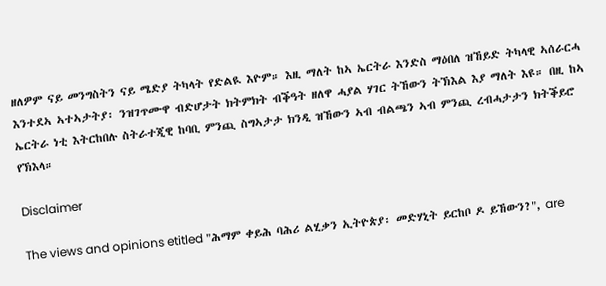ዘለዎም ናይ መንግስትን ናይ ሜድያ ትካላት የድልዪ እዮም። እዚ ማለት ከኣ ኤርትራ እንድስ ማዕበለ ዝኸይድ ትካላዊ ኣሰራርሓ እንተደኣ ኣተኣታትያ፡ ንዝገጥሙዋ ብድሆታት ክትምክት ብቕዓት ዘለዋ ሓያል ሃገር ትኸውን ትኽእል እያ ማለት እዩ። በዚ ከኣ ኤርትራ ነቲ እትርከበሉ ስትራተጂዊ ከባቢ ምንጪ ስግኣታታ ክንዲ ዝኸውን ኣብ ብልጫን ኣብ ምንጪ ረብሓታታን ክትቕይሮ  የኽእላ።

Disclaimer

The views and opinions etitled "ሕማም ቀይሕ ባሕሪ ልሂቃን ኢትዮጵያ፡ መድሃኒት ይርከቦ ዶ ይኸውን?", are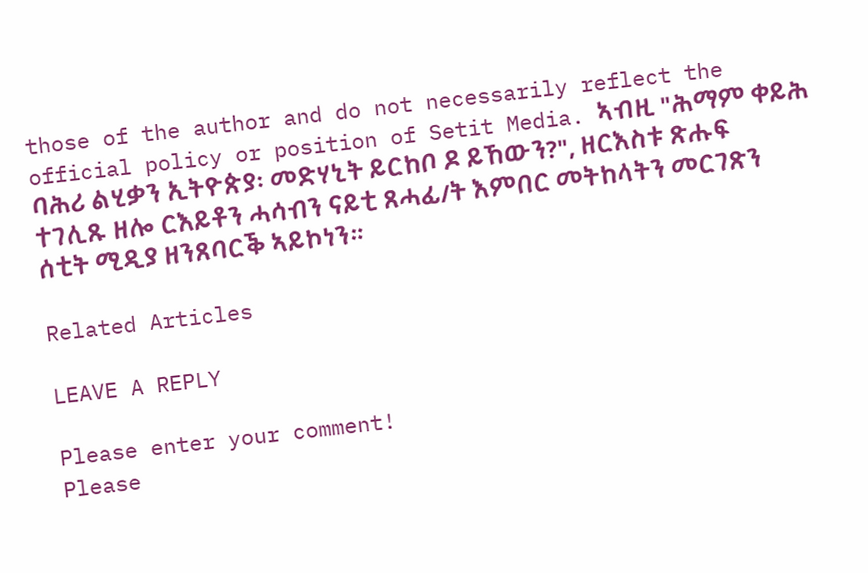those of the author and do not necessarily reflect the official policy or position of Setit Media. ኣብዚ "ሕማም ቀይሕ ባሕሪ ልሂቃን ኢትዮጵያ፡ መድሃኒት ይርከቦ ዶ ይኸውን?", ዘርእስቱ ጽሑፍ ተገሊጹ ዘሎ ርእይቶን ሓሳብን ናይቲ ጸሓፊ/ት እምበር መትከላትን መርገጽን ሰቲት ሚዲያ ዘንጸባርቕ ኣይኮነን።

Related Articles

LEAVE A REPLY

Please enter your comment!
Please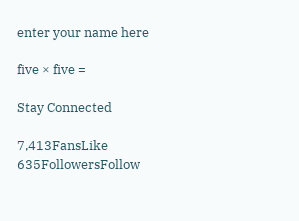enter your name here

five × five =

Stay Connected

7,413FansLike
635FollowersFollow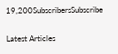19,200SubscribersSubscribe

Latest Articles